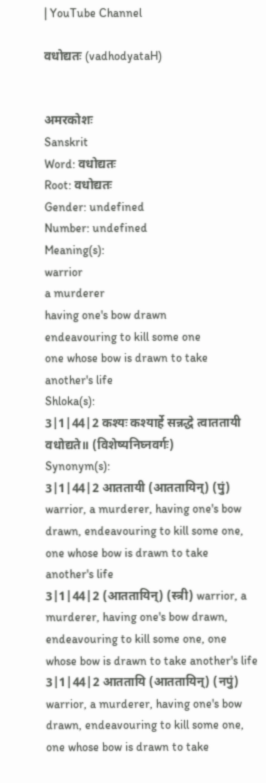| YouTube Channel

वधोद्यतः (vadhodyataH)


अमरकोशः
Sanskrit
Word: वधोद्यतः
Root: वधोद्यतः
Gender: undefined
Number: undefined
Meaning(s):
warrior
a murderer
having one's bow drawn
endeavouring to kill some one
one whose bow is drawn to take another's life
Shloka(s):
3|1|44|2 कश्यः कश्यार्हे सन्नद्धे त्वाततायी वधोद्यते॥ (विशेष्यनिघ्नवर्गः)
Synonym(s):
3|1|44|2 आततायी (आततायिन्) (पुं) warrior, a murderer, having one's bow drawn, endeavouring to kill some one, one whose bow is drawn to take another's life
3|1|44|2 (आततायिन्) (स्त्री) warrior, a murderer, having one's bow drawn, endeavouring to kill some one, one whose bow is drawn to take another's life
3|1|44|2 आततायि (आततायिन्) (नपुं) warrior, a murderer, having one's bow drawn, endeavouring to kill some one, one whose bow is drawn to take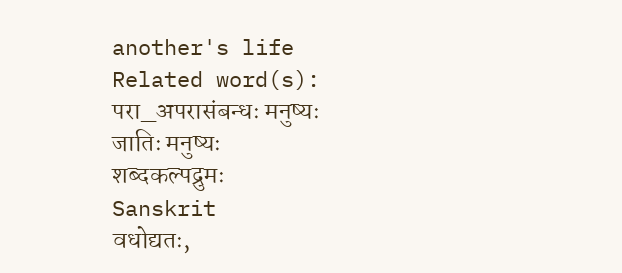another's life
Related word(s):
परा_अपरासंबन्धः मनुष्यः
जातिः मनुष्यः
शब्दकल्पद्रुमः
Sanskrit
वधोद्यतः,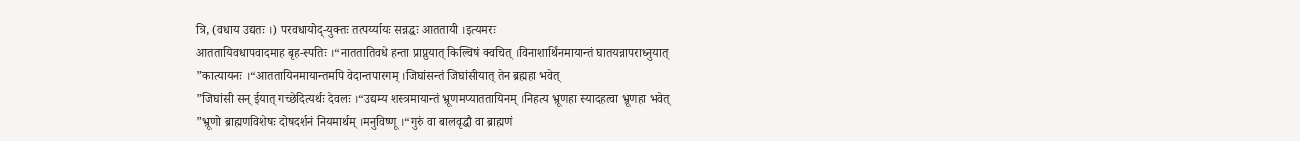त्रि, (वधाय उद्यतः ।) परवधायोद्-युक्तः तत्पर्य्यायः सन्नद्धः आततायी ।इत्यमरः
आततायिवधापवादमाह बृह-स्पतिः ।“नाततातिवधे हन्ता प्राप्नुयात् किल्विषं क्वचित् ।विनाशार्थिनमायान्तं घातयन्नापराध्नुयात्
”कात्यायनः ।“आततायिनमायान्तमपि वेदान्तपारगम् ।जिघांसन्तं जिघांसीयात् तेन ब्रह्महा भवेत्
”जिघांसी सन् ईयात् गच्छेदित्यर्थः देवलः ।“उद्यम्य शस्त्रमायान्तं भ्रूणमप्याततायिनम् ।निहत्य भ्रूणहा स्यादहत्वा भ्रूणहा भवेत्
”भ्रूणो ब्राह्मणविशेषः दोषदर्शनं नियमार्थम् ।मनुविष्णू ।“गुरुं वा बालवृद्धौ वा ब्राह्मणं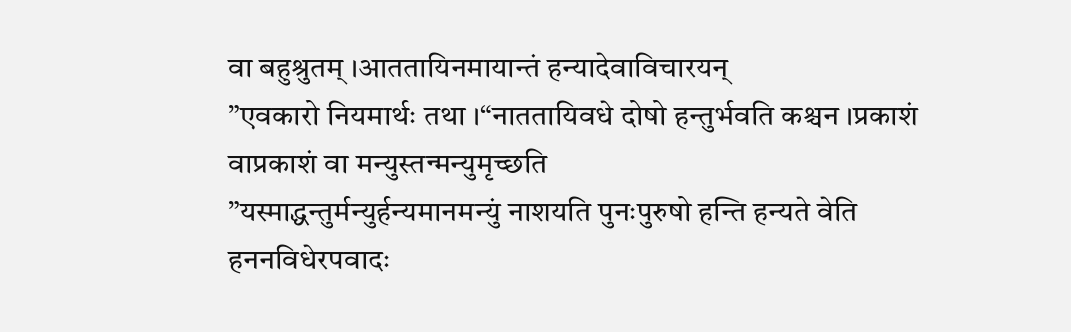वा बहुश्रुतम् ।आततायिनमायान्तं हन्यादेवाविचारयन्
”एवकारो नियमार्थः तथा ।“नाततायिवधे दोषो हन्तुर्भवति कश्चन ।प्रकाशं वाप्रकाशं वा मन्युस्तन्मन्युमृच्छति
”यस्माद्धन्तुर्मन्युर्हन्यमानमन्युं नाशयति पुनःपुरुषो हन्ति हन्यते वेति हननविधेरपवादः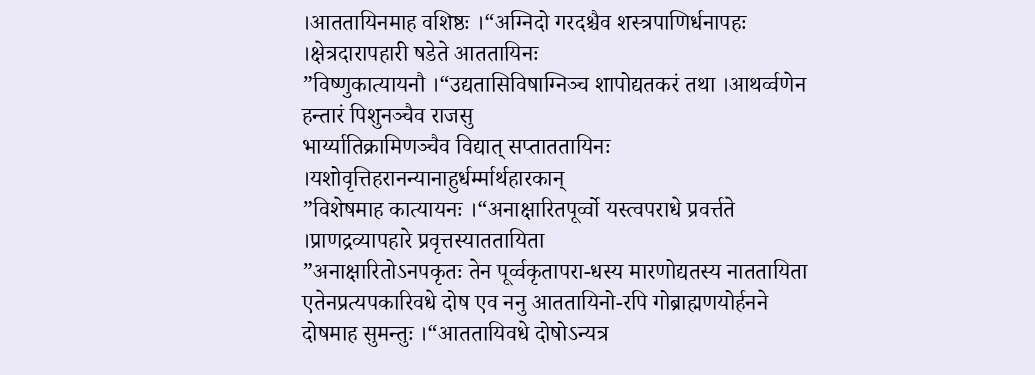।आततायिनमाह वशिष्ठः ।“अग्निदो गरदश्चैव शस्त्रपाणिर्धनापहः ।क्षेत्रदारापहारी षडेते आततायिनः
”विष्णुकात्यायनौ ।“उद्यतासिविषाग्निञ्च शापोद्यतकरं तथा ।आथर्व्वणेन हन्तारं पिशुनञ्चैव राजसु
भार्य्यातिक्रामिणञ्चैव विद्यात् सप्ताततायिनः ।यशोवृत्तिहरानन्यानाहुर्धर्म्मार्थहारकान्
”विशेषमाह कात्यायनः ।“अनाक्षारितपूर्व्वो यस्त्वपराधे प्रवर्त्तते ।प्राणद्रव्यापहारे प्रवृत्तस्याततायिता
”अनाक्षारितोऽनपकृतः तेन पूर्व्वकृतापरा-धस्य मारणोद्यतस्य नाततायिता एतेनप्रत्यपकारिवधे दोष एव ननु आततायिनो-रपि गोब्राह्मणयोर्हनने दोषमाह सुमन्तुः ।“आततायिवधे दोषोऽन्यत्र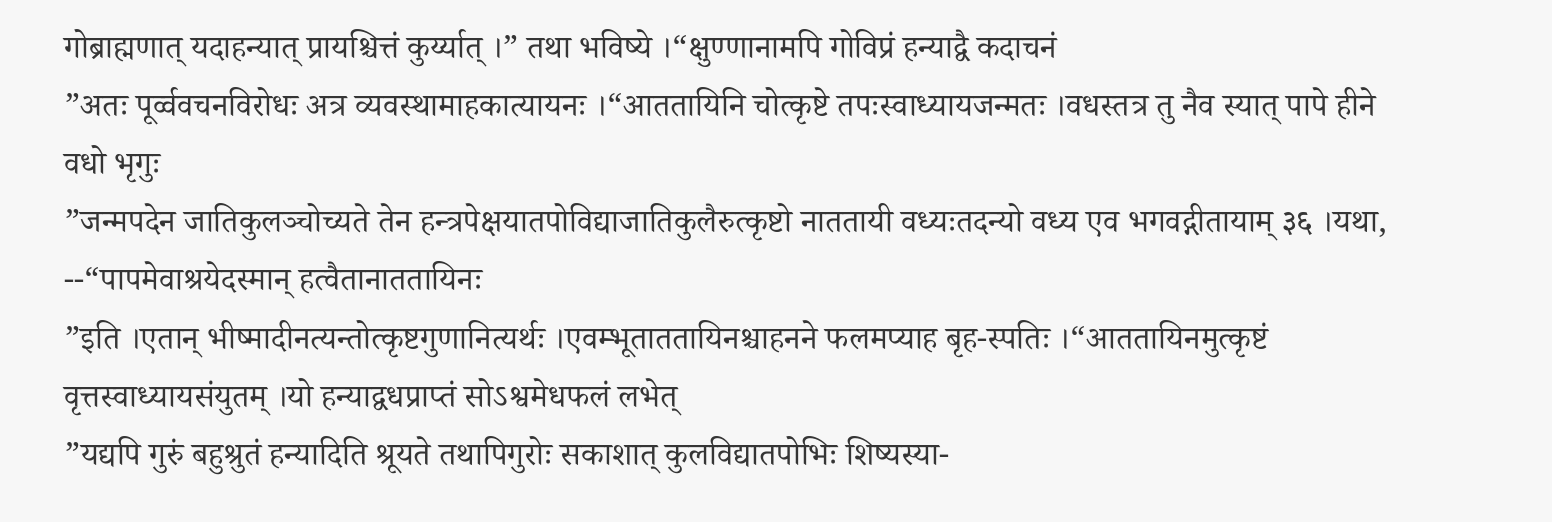गोब्राह्मणात् यदाहन्यात् प्रायश्चित्तं कुर्य्यात् ।” तथा भविष्ये ।“क्षुण्णानामपि गोविप्रं हन्याद्वै कदाचनं
”अतः पूर्व्ववचनविरोधः अत्र व्यवस्थामाहकात्यायनः ।“आततायिनि चोत्कृष्टे तपःस्वाध्यायजन्मतः ।वधस्तत्र तु नैव स्यात् पापे हीने वधो भृगुः
”जन्मपदेन जातिकुलञ्चोच्यते तेन हन्त्रपेक्षयातपोविद्याजातिकुलैरुत्कृष्टो नाततायी वध्यःतदन्यो वध्य एव भगवद्गीतायाम् ३६ ।यथा, --“पापमेवाश्रयेदस्मान् हत्वैतानाततायिनः
”इति ।एतान् भीष्मादीनत्यन्तोत्कृष्टगुणानित्यर्थः ।एवम्भूताततायिनश्चाहनने फलमप्याह बृह-स्पतिः ।“आततायिनमुत्कृष्टं वृत्तस्वाध्यायसंयुतम् ।यो हन्याद्वधप्राप्तं सोऽश्वमेधफलं लभेत्
”यद्यपि गुरुं बहुश्रुतं हन्यादिति श्रूयते तथापिगुरोः सकाशात् कुलविद्यातपोभिः शिष्यस्या-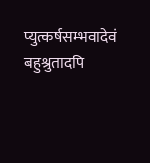प्युत्कर्षसम्भवादेवं बहुश्रुतादपि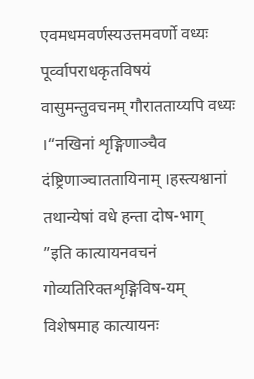एवमधमवर्णस्यउत्तमवर्णो वध्यः पूर्व्वापराधकृतविषयं वासुमन्तुवचनम् गौरातताय्यपि वध्यः ।“नखिनां शृङ्गिणाञ्चैव दंष्ट्रिणाञ्चाततायिनाम् ।हस्त्यश्वानां तथान्येषां वधे हन्ता दोष-भाग्
”इति कात्यायनवचनं गोव्यतिरिक्तशृङ्गिविष-यम्
विशेषमाह कात्यायनः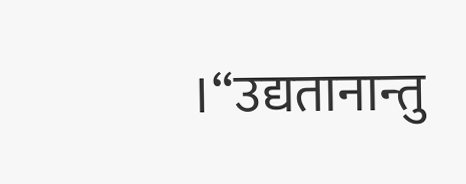।“उद्यतानान्तु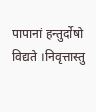पापानां हन्तुर्दोषो विद्यते ।निवृत्तास्तु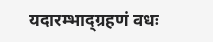यदारम्भाद्ग्रहणं वधः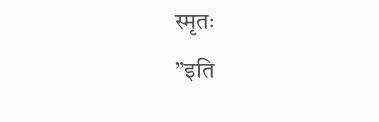स्मृतः
”इति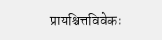प्रायश्चित्तविवेकः